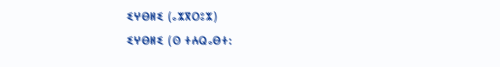ⵉⵖⴱⵍⵉ (ⴰⵣⴳⵔⵓⵣ)
ⵉⵖⴱⵍⵉ (ⵙ ⵜⵄⵕⴰⴱⵜ: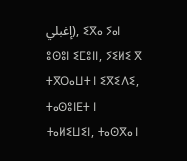إغبلي), ⵉⴳⴰ ⵢⴰⵏ ⵓⵙⵓⵏ ⵉⵎⵓⵏⵏ, ⵢⵉⵍⵉ ⴳ ⵜⴳⵔⴰⵡⵜ ⵏ ⵉⴳⵉⴷⵉ, ⵜⴰⵙⵓⵏⴹⵜ ⵏ ⵜⴰⵍⵉⵡⵉⵏ, ⵜⴰⵙⴳⴰ ⵏ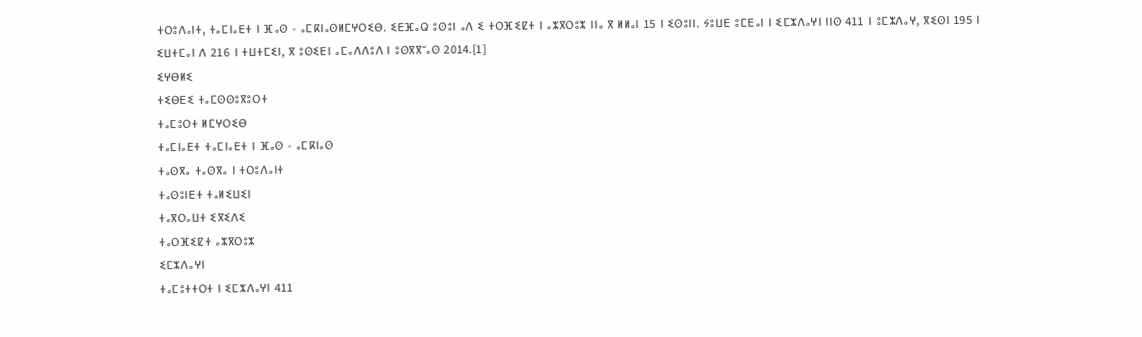ⵜⵔⵓⴷⴰⵏⵜ, ⵜⴰⵎⵏⴰⴹⵜ ⵏ ⴼⴰⵙ - ⴰⵎⴽⵏⴰⵙⵍⵎⵖⵔⵉⴱ. ⵉⴹⴼⴰⵕ ⵓⵙⵓⵏ ⴰⴷ ⵉ ⵜⵔⴼⵉⵇⵜ ⵏ ⴰⵣⴳⵔⵓⵣ ⵏⵏⴰ ⴳ ⵍⵍⴰⵏ 15 ⵏ ⵉⵙⵓⵏⵏ. ⵢⵓⵡⴹ ⵓⵎⴹⴰⵏ ⵏ ⵉⵎⵣⴷⴰⵖⵏ ⵏⵏⵙ 411 ⵏ ⵓⵎⵣⴷⴰⵖ, ⴳⵉⵙⵏ 195 ⵏ ⵉⵡⵜⵎⴰⵏ ⴷ 216 ⵏ ⵜⵡⵜⵎⵉⵏ, ⴳ ⵓⵙⵉⴹⵏ ⴰⵎⴰⴷⴷⵓⴷ ⵏ ⵓⵙⴳⴳⵯⴰⵙ 2014.[1]
ⵉⵖⴱⵍⵉ
ⵜⵉⴱⴹⵉ ⵜⴰⵎⵙⵙⵓⴳⵓⵔⵜ
ⵜⴰⵎⵓⵔⵜ ⵍⵎⵖⵔⵉⴱ
ⵜⴰⵎⵏⴰⴹⵜ ⵜⴰⵎⵏⴰⴹⵜ ⵏ ⴼⴰⵙ - ⴰⵎⴽⵏⴰⵙ
ⵜⴰⵙⴳⴰ ⵜⴰⵙⴳⴰ ⵏ ⵜⵔⵓⴷⴰⵏⵜ
ⵜⴰⵙⵓⵏⴹⵜ ⵜⴰⵍⵉⵡⵉⵏ
ⵜⴰⴳⵔⴰⵡⵜ ⵉⴳⵉⴷⵉ
ⵜⴰⵔⴼⵉⵇⵜ ⴰⵣⴳⵔⵓⵣ
ⵉⵎⵣⴷⴰⵖⵏ
ⵜⴰⵎⵓⵜⵜⵔⵜ ⵏ ⵉⵎⵣⴷⴰⵖⵏ 411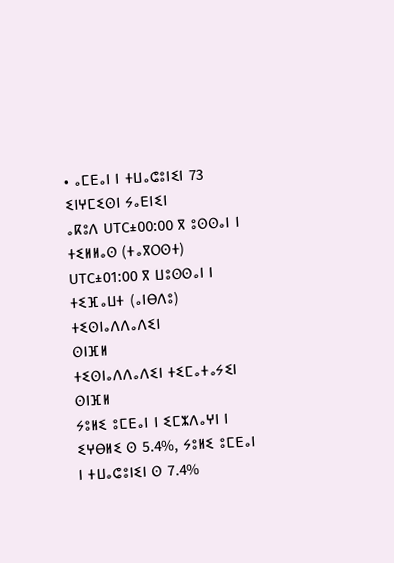• ⴰⵎⴹⴰⵏ ⵏ ⵜⵡⴰⵛⵓⵏⵉⵏ 73
ⵉⵏⵖⵎⵉⵙⵏ ⵢⴰⴹⵏⵉⵏ
ⴰⴽⵓⴷ UTC±00:00 ⴳ ⵓⵙⵙⴰⵏ ⵏ ⵜⵉⵍⵍⴰⵙ (ⵜⴰⴳⵔⵙⵜ)
UTC±01:00 ⴳ ⵡⵓⵙⵙⴰⵏ ⵏ ⵜⵉⴼⴰⵡⵜ (ⴰⵏⴱⴷⵓ)
ⵜⵉⵙⵏⴰⴷⴷⴰⴷⵉⵏ
ⵙⵏⴼⵍ
ⵜⵉⵙⵏⴰⴷⴷⴰⴷⵉⵏ ⵜⵉⵎⴰⵜⴰⵢⵉⵏ
ⵙⵏⴼⵍ
ⵢⵓⵍⵉ ⵓⵎⴹⴰⵏ ⵏ ⵉⵎⵣⴷⴰⵖⵏ ⵏ ⵉⵖⴱⵍⵉ ⵙ 5.4%, ⵢⵓⵍⵉ ⵓⵎⴹⴰⵏ ⵏ ⵜⵡⴰⵛⵓⵏⵉⵏ ⵙ 7.4%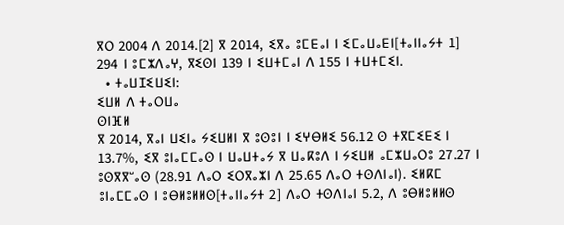ⴳⵔ 2004 ⴷ 2014.[2] ⴳ 2014, ⵉⴳⴰ ⵓⵎⴹⴰⵏ ⵏ ⵉⵎⴰⵡⴰⴹⵏ[ⵜⴰⵏⵏⴰⵢⵜ 1] 294 ⵏ ⵓⵎⵣⴷⴰⵖ, ⴳⵉⵙⵏ 139 ⵏ ⵉⵡⵜⵎⴰⵏ ⴷ 155 ⵏ ⵜⵡⵜⵎⵉⵏ.
  • ⵜⴰⵡⵊⵉⵡⵉⵏ:
ⵉⵡⵍ ⴷ ⵜⴰⵔⵡⴰ
ⵙⵏⴼⵍ
ⴳ 2014, ⴳⴰⵏ ⵡⵉⵏⴰ ⵢⵉⵡⵍⵏ ⴳ ⵓⵙⵓⵏ ⵏ ⵉⵖⴱⵍⵉ 56.12 ⵙ ⵜⴳⵎⵉⴹⵉ ⵏ 13.7%, ⵉⴳ ⵓⵏⴰⵎⵎⴰⵙ ⵏ ⵡⴰⵡⵜⴰⵢ ⴳ ⵡⴰⴽⵓⴷ ⵏ ⵢⵉⵡⵍ ⴰⵎⵣⵡⴰⵔⵓ 27.27 ⵏ ⵓⵙⴳⴳⵯⴰⵙ (28.91 ⴷⴰⵔ ⵉⵔⴳⴰⵣⵏ ⴷ 25.65 ⴷⴰⵔ ⵜⵙⴷⵏⴰⵏ). ⵉⵍⴽⵎ ⵓⵏⴰⵎⵎⴰⵙ ⵏ ⵓⴱⵍⵓⵍⵍⵙ[ⵜⴰⵏⵏⴰⵢⵜ 2] ⴷⴰⵔ ⵜⵙⴷⵏⴰⵏ 5.2, ⴷ ⵓⴱⵍⵓⵍⵍⵙ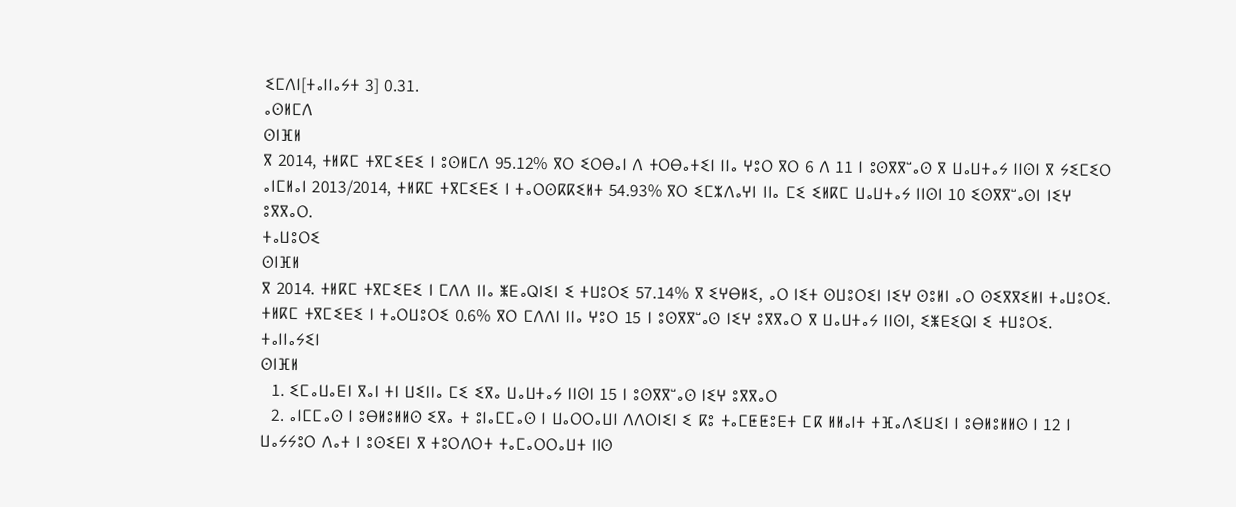ⵉⵎⴷⵏ[ⵜⴰⵏⵏⴰⵢⵜ 3] 0.31.
ⴰⵙⵍⵎⴷ
ⵙⵏⴼⵍ
ⴳ 2014, ⵜⵍⴽⵎ ⵜⴳⵎⵉⴹⵉ ⵏ ⵓⵙⵍⵎⴷ 95.12% ⴳⵔ ⵉⵔⴱⴰⵏ ⴷ ⵜⵔⴱⴰⵜⵉⵏ ⵏⵏⴰ ⵖⵓⵔ ⴳⵔ 6 ⴷ 11 ⵏ ⵓⵙⴳⴳⵯⴰⵙ ⴳ ⵡⴰⵡⵜⴰⵢ ⵏⵏⵙⵏ ⴳ ⵢⵉⵎⵉⵔ ⴰⵏⵎⵍⴰⵏ 2013/2014, ⵜⵍⴽⵎ ⵜⴳⵎⵉⴹⵉ ⵏ ⵜⴰⵔⵙⴽⴽⵉⵍⵜ 54.93% ⴳⵔ ⵉⵎⵣⴷⴰⵖⵏ ⵏⵏⴰ ⵎⵉ ⵉⵍⴽⵎ ⵡⴰⵡⵜⴰⵢ ⵏⵏⵙⵏ 10 ⵉⵙⴳⴳⵯⴰⵙⵏ ⵏⵉⵖ ⵓⴳⴳⴰⵔ.
ⵜⴰⵡⵓⵔⵉ
ⵙⵏⴼⵍ
ⴳ 2014. ⵜⵍⴽⵎ ⵜⴳⵎⵉⴹⵉ ⵏ ⵎⴷⴷ ⵏⵏⴰ ⵥⴹⴰⵕⵏⵉⵏ ⵉ ⵜⵡⵓⵔⵉ 57.14% ⴳ ⵉⵖⴱⵍⵉ, ⴰⵔ ⵏⵉⵜ ⵙⵡⵓⵔⵉⵏ ⵏⵉⵖ ⵙⵓⵍⵏ ⴰⵔ ⵙⵉⴳⴳⵉⵍⵏ ⵜⴰⵡⵓⵔⵉ. ⵜⵍⴽⵎ ⵜⴳⵎⵉⴹⵉ ⵏ ⵜⴰⵔⵡⵓⵔⵉ 0.6% ⴳⵔ ⵎⴷⴷⵏ ⵏⵏⴰ ⵖⵓⵔ 15 ⵏ ⵓⵙⴳⴳⵯⴰⵙ ⵏⵉⵖ ⵓⴳⴳⴰⵔ ⴳ ⵡⴰⵡⵜⴰⵢ ⵏⵏⵙⵏ, ⵉⵥⴹⵉⵕⵏ ⵉ ⵜⵡⵓⵔⵉ.
ⵜⴰⵏⵏⴰⵢⵉⵏ
ⵙⵏⴼⵍ
  1. ⵉⵎⴰⵡⴰⴹⵏ ⴳⴰⵏ ⵜⵏ ⵡⵉⵏⵏⴰ ⵎⵉ ⵉⴳⴰ ⵡⴰⵡⵜⴰⵢ ⵏⵏⵙⵏ 15 ⵏ ⵓⵙⴳⴳⵯⴰⵙ ⵏⵉⵖ ⵓⴳⴳⴰⵔ
  2. ⴰⵏⵎⵎⴰⵙ ⵏ ⵓⴱⵍⵓⵍⵍⵙ ⵉⴳⴰ ⵜ ⵓⵏⴰⵎⵎⴰⵙ ⵏ ⵡⴰⵔⵔⴰⵡⵏ ⴷⴷⵔⵏⵉⵏ ⵉ ⴽⵓ ⵜⴰⵎⵟⵟⵓⴹⵜ ⵎⴽ ⵍⵍⴰⵏⵜ ⵜⴼⴰⴷⵉⵡⵉⵏ ⵏ ⵓⴱⵍⵓⵍⵍⵙ ⵏ 12 ⵏ ⵡⴰⵢⵢⵓⵔ ⴷⴰⵜ ⵏ ⵓⵙⵉⴹⵏ ⴳ ⵜⵓⵔⴷⵔⵜ ⵜⴰⵎⴰⵔⵔⴰⵡⵜ ⵏⵏⵙ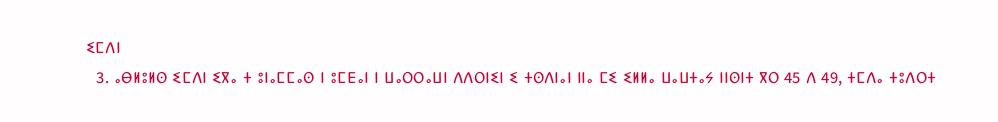ⵉⵎⴷⵏ
  3. ⴰⴱⵍⵓⵍⵙ ⵉⵎⴷⵏ ⵉⴳⴰ ⵜ ⵓⵏⴰⵎⵎⴰⵙ ⵏ ⵓⵎⴹⴰⵏ ⵏ ⵡⴰⵔⵔⴰⵡⵏ ⴷⴷⵔⵏⵉⵏ ⵉ ⵜⵙⴷⵏⴰⵏ ⵏⵏⴰ ⵎⵉ ⵉⵍⵍⴰ ⵡⴰⵡⵜⴰⵢ ⵏⵏⵙⵏⵜ ⴳⵔ 45 ⴷ 49, ⵜⵎⴷⴰ ⵜⵓⴷⵔⵜ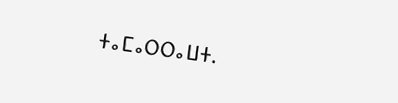ⵜⴰⵎⴰⵔⵔⴰⵡⵜ.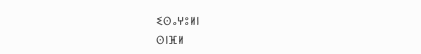ⵉⵙⴰⵖⵓⵍⵏ
ⵙⵏⴼⵍ